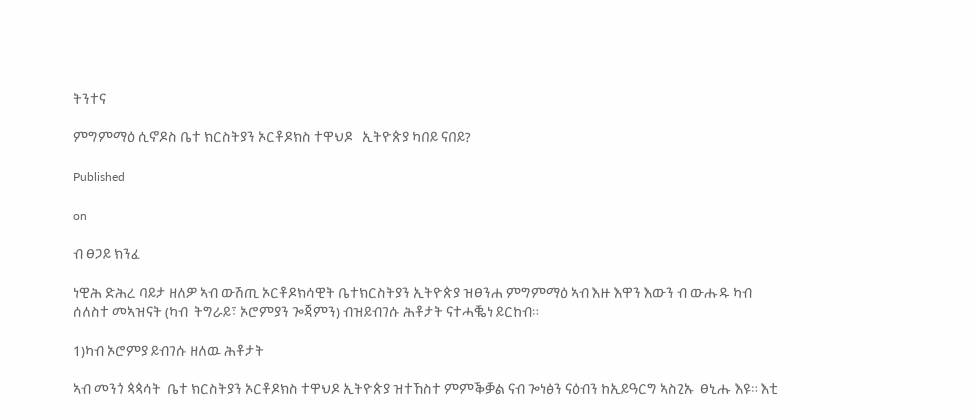ትንተና

ምግምማዕ ሲኖዶስ ቤተ ክርስትያን ኦርቶዶክስ ተዋህዶ   ኢትዮጵያ ካበይ ናበይ?

Published

on

ብ ፀጋይ ክንፈ

ነዊሕ ድሕረ ባይታ ዘለዎ ኣብ ውሽጢ ኦርቶዶክሳዊት ቤተክርስትያን ኢትዮጵያ ዝፀንሐ ምግምማዕ ኣብ እዙ እዋን እውን ብ ውሑዱ ካብ ሰለስተ መኣዝናት (ካብ  ትግራይ፣ ኦሮምያን ጐጃምን) ብዝይብገሱ ሕቶታት ናተሓቘነ ይርከብ።

1)ካብ ኦሮምያ ይብገሱ ዘለዉ ሕቶታት

ኣብ መንጎ ጳጳሳት  ቤተ ክርስትያን ኦርቶዶክስ ተዋህዶ ኢትዮጵያ ዝተኸስተ ምምቕቓል ናብ ጐነፅን ናዕብን ከኢይዓርግ ኣስጊኡ  ፀኒሑ እዩ። እቲ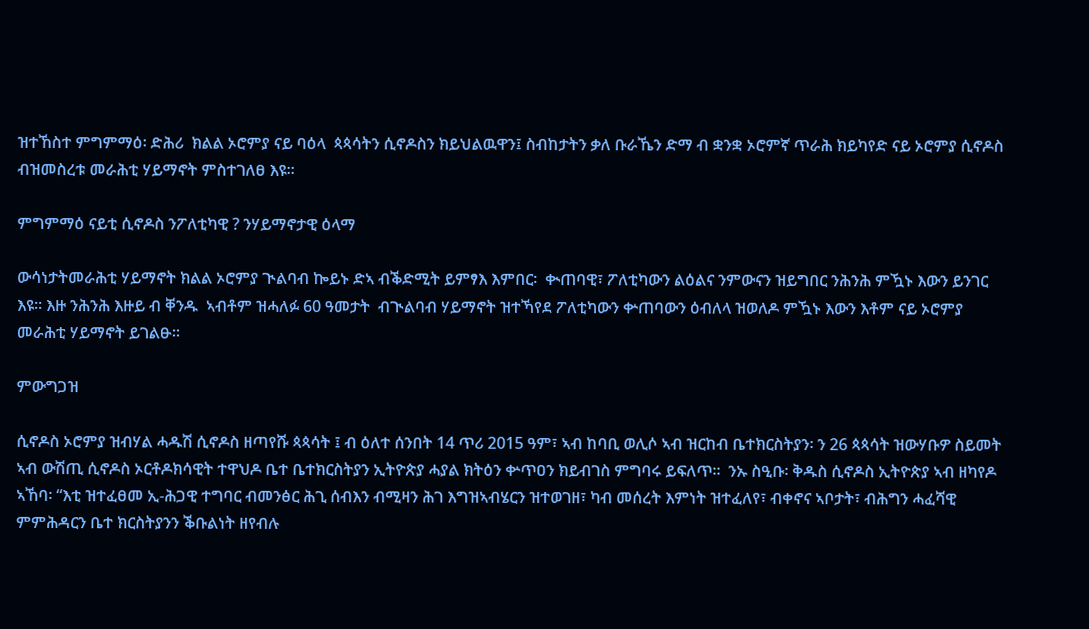ዝተኸስተ ምግምማዕ፡ ድሕሪ  ክልል ኦሮምያ ናይ ባዕላ  ጳጳሳትን ሲኖዶስን ክይህልዉዋን፤ ስብከታትን ቃለ ቡራኼን ድማ ብ ቋንቋ ኦሮምኛ ጥራሕ ክይካየድ ናይ ኦሮምያ ሲኖዶስ ብዝመስረቱ መራሕቲ ሃይማኖት ምስተገለፀ እዩ፡፡

ምግምማዕ ናይቲ ሲኖዶስ ንፖለቲካዊ ? ንሃይማኖታዊ ዕላማ

ውሳነታትመራሕቲ ሃይማኖት ክልል ኦሮምያ ጒልባብ ኰይኑ ድኣ ብቕድሚት ይምፃእ እምበር፡  ቊጠባዊ፣ ፖለቲካውን ልዕልና ንምውናን ዝይግበር ንሕንሕ ምዃኑ እውን ይንገር እዩ። እዙ ንሕንሕ እዙይ ብ ቐንዱ  ኣብቶም ዝሓለፉ 60 ዓመታት  ብጒልባብ ሃይማኖት ዝተኻየደ ፖለቲካውን ቍጠባውን ዕብለላ ዝወለዶ ምዃኑ እውን እቶም ናይ ኦሮምያ መራሕቲ ሃይማኖት ይገልፁ፡፡

ምውግጋዝ

ሲኖዶስ ኦሮምያ ዝብሃል ሓዱሽ ሲኖዶስ ዘጣየሹ ጳጳሳት ፤ ብ ዕለተ ሰንበት 14 ጥሪ 2015 ዓም፣ ኣብ ከባቢ ወሊሶ ኣብ ዝርከብ ቤተክርስትያን፡ ን 26 ጳጳሳት ዝውሃቡዎ ስይመት ኣብ ውሽጢ ሲኖዶስ ኦርቶዶክሳዊት ተዋህዶ ቤተ ቤተክርስትያን ኢትዮጵያ ሓያል ክትዕን ቍጥዐን ክይብገስ ምግባሩ ይፍለጥ።  ንኡ ስዒቡ፡ ቅዱስ ሲኖዶስ ኢትዮጵያ ኣብ ዘካየዶ ኣኸባ፡ “እቲ ዝተፈፀመ ኢ-ሕጋዊ ተግባር ብመንፅር ሕጊ ሰብእን ብሚዛን ሕገ እግዝኣብሄርን ዝተወገዘ፣ ካብ መሰረት እምነት ዝተፈለየ፣ ብቀኖና ኣቦታት፣ ብሕግን ሓፈሻዊ ምምሕዳርን ቤተ ክርስትያንን ቕቡልነት ዘየብሉ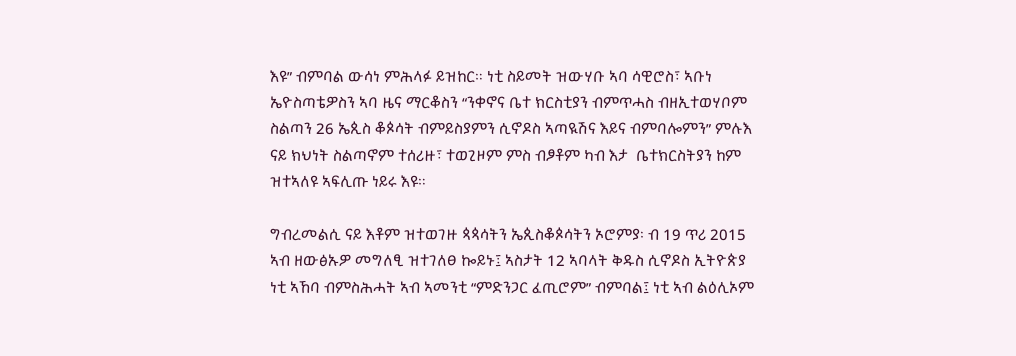እዩ” ብምባል ውሳነ ምሕላፉ ይዝከር። ነቲ ስይመት ዝውሃቡ ኣባ ሳዊሮስ፣ ኣቡነ ኤዮስጣቴዎስን ኣባ ዜና ማርቆስን “ንቀኖና ቤተ ክርስቲያን ብምጥሓስ ብዘኢተወሃቦም ስልጣን 26 ኤጲስ ቆጶሳት ብምይስያምን ሲኖዶስ ኣጣዪሽና እይና ብምባሎምን” ምሉእ ናይ ክህነት ስልጣኖም ተሰሪዙ፣ ተወጊዞም ምስ ብፆቶም ካብ እታ  ቤተክርስትያን ከም ዝተኣለዩ ኣፍሊጡ ነይሩ እዩ።

ግብረመልሲ ናይ እቶም ዝተወገዙ ጳጳሳትን ኤጲስቆጶሳትን ኦሮምያ፡ ብ 19 ጥሪ 2015 ኣብ ዘውፅኡዎ መግለፂ ዝተገለፀ ኰይኑ፤ ኣስታት 12 ኣባላት ቅዱስ ሲኖዶስ ኢትዮጵያ ነቲ ኣኸባ ብምስሕሓት ኣብ ኣመንቲ “ምድንጋር ፈጢሮም” ብምባል፤ ነቲ ኣብ ልዕሊኦም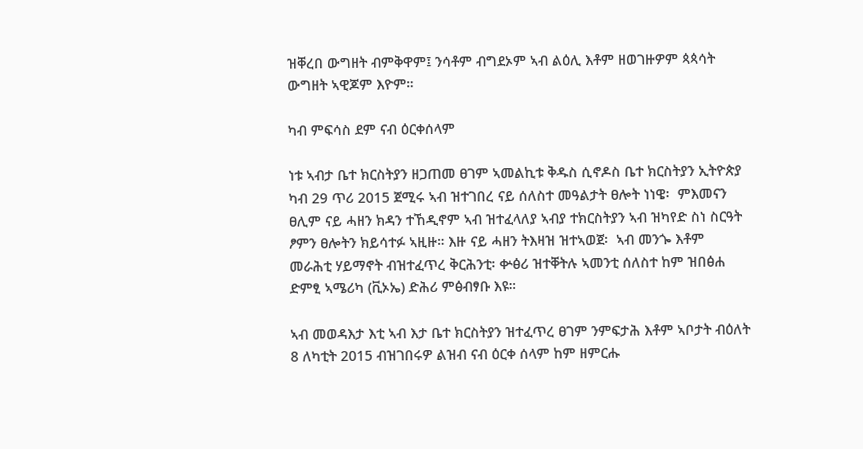ዝቐረበ ውግዘት ብምቅዋም፤ ንሳቶም ብግደኦም ኣብ ልዕሊ እቶም ዘወገዙዎም ጳጳሳት ውግዘት ኣዊጆም እዮም።

ካብ ምፍሳስ ደም ናብ ዕርቀሰላም

ነቱ ኣብታ ቤተ ክርስትያን ዘጋጠመ ፀገም ኣመልኪቱ ቅዱስ ሲኖዶስ ቤተ ክርስትያን ኢትዮጵያ ካብ 29 ጥሪ 2015 ጀሚሩ ኣብ ዝተገበረ ናይ ሰለስተ መዓልታት ፀሎት ነነዌ፡  ምእመናን ፀሊም ናይ ሓዘን ክዳን ተኸዲኖም ኣብ ዝተፈላለያ ኣብያ ተክርስትያን ኣብ ዝካየድ ስነ ስርዓት ፆምን ፀሎትን ክይሳተፉ ኣዚዙ። እዙ ናይ ሓዘን ትእዛዝ ዝተኣወጀ፡  ኣብ መንጐ እቶም  መራሕቲ ሃይማኖት ብዝተፈጥረ ቅርሕንቲ፡ ቍፅሪ ዝተቐትሉ ኣመንቲ ሰለስተ ከም ዝበፅሐ ድምፂ ኣሜሪካ (ቪኦኤ) ድሕሪ ምፅብፃቡ እዩ።

ኣብ መወዳእታ እቲ ኣብ እታ ቤተ ክርስትያን ዝተፈጥረ ፀገም ንምፍታሕ እቶም ኣቦታት ብዕለት 8 ለካቲት 2015 ብዝገበሩዎ ልዝብ ናብ ዕርቀ ሰላም ከም ዘምርሑ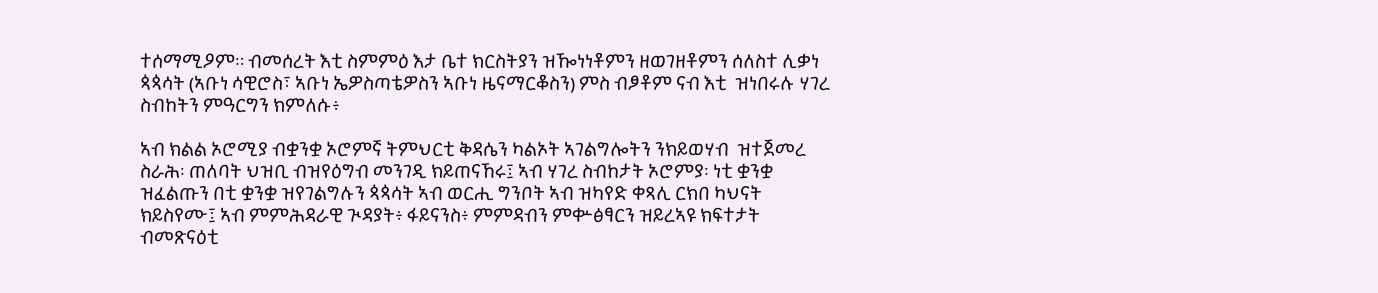ተሰማሚዖም። ብመሰረት እቲ ስምምዕ እታ ቤተ ክርስትያን ዝዀነነቶምን ዘወገዘቶምን ሰለስተ ሊቃነ ጳጳሳት (ኣቡነ ሳዊሮስ፣ ኣቡነ ኤዎስጣቴዎስን ኣቡነ ዜናማርቆስን) ምስ ብፆቶም ናብ እቲ  ዝነበሩሉ ሃገረ ስብከትን ምዓርግን ክምለሱ፥

ኣብ ክልል ኦሮሚያ ብቋንቋ ኦሮምኛ ትምህርቲ ቅዳሴን ካልኦት ኣገልግሎትን ንክይወሃብ  ዝተጀመረ ስራሕ፡ ጠለባት ህዝቢ ብዝየዕግብ መንገዲ ክይጠናኸሩ፤ ኣብ ሃገረ ስብከታት ኦሮምያ፡ ነቲ ቋንቋ ዝፈልጡን በቲ ቋንቋ ዝየገልግሉን ጳጳሳት ኣብ ወርሒ ግንቦት ኣብ ዝካየድ ቀጻሊ ርክበ ካህናት ክይስየሙ፤ ኣብ ምምሕዳራዊ ጒዳያት፥ ፋይናንስ፥ ምምዳብን ምቍፅፃርን ዝይረኣዩ ክፍተታት ብመጽናዕቲ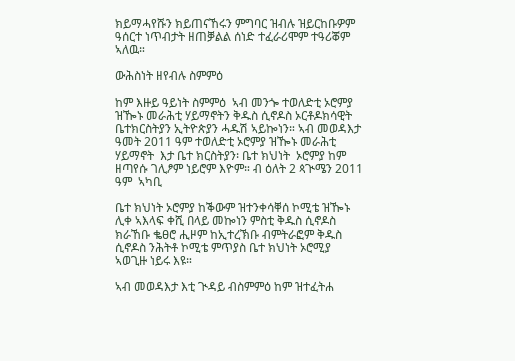ክይማሓየሹን ክይጠናኸሩን ምግባር ዝብሉ ዝይርከቡዎም ዓሰርተ ነጥብታት ዘጠቓልል ሰነድ ተፈራሪሞም ተዓሪቖም ኣለዉ።

ውሕስነት ዘየብሉ ስምምዕ

ከም እዙይ ዓይነት ስምምዕ  ኣብ መንጐ ተወለድቲ ኦሮምያ ዝዀኑ መራሕቲ ሃይማኖትን ቅዱስ ሲኖዶስ ኦርቶዶክሳዊት ቤተክርስትያን ኢትዮጵያን ሓዱሽ ኣይኰነን። ኣብ መወዳእታ ዓመት 2011 ዓም ተወለድቲ ኦሮምያ ዝዀኑ መራሕቲ ሃይማኖት  እታ ቤተ ክርስትያን፡ ቤተ ክህነት  ኦሮምያ ከም ዘጣየሱ ገሊፆም ነይሮም እዮም። ብ ዕለት 2 ጳጒሜን 2011 ዓም  ኣካቢ

ቤተ ክህነት ኦሮምያ ከቕውም ዝተንቀሳቐሰ ኮሚቴ ዝዀኑ ሊቀ ኣእላፍ ቀሺ በላይ መኰነን ምስቲ ቅዱስ ሲኖዶስ ክራኸቡ ቈፀሮ ሒዞም ከኢተረኽቡ ብምትራፎም ቅዱስ ሲኖዶስ ንሕትቶ ኮሚቴ ምጥያስ ቤተ ክህነት ኦሮሚያ ኣወጊዙ ነይሩ እዩ።

ኣብ መወዳእታ እቲ ጒዳይ ብስምምዕ ከም ዝተፈትሐ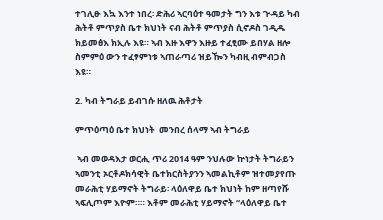ተገሊፁ እኳ እንተ ነበረ፡ ድሕሪ ኣርባዕተ ዓመታት ግን እቱ ጒዳይ ካብ ሕትቶ ምጥያስ ቤተ ክህነት ናብ ሕትቶ ምጥያስ ሲኖዶስ ገዲዱ ክይመፅእ ክኢሉ እዩ። ኣብ እዙ እዋን እዙይ ተፈፂሙ ይበሃል ዘሎ ስምምዕ ውን ተፈፃምነቱ ኣጠራጣሪ ዝይዀን ካብዚ ብምብጋስ እዩ።

2. ካብ ትግራይ ይብገሱ ዘለዉ ሕቶታት

ምጥዕጣዕ ቤተ ክህነት  መንበረ ሰላማ ኣብ ትግራይ

 ኣብ መወዳእታ ወርሒ ጥሪ 2014 ዓም ንህሉው ኵነታት ትግራይን ኣመንቲ ኦርቶዶክሳዊት ቤተክርስትያንን ኣመልኪቶም ዝተመያየጡ መራሕቲ ሃይማኖት ትግራይ፡ ላዕለዋይ ቤተ ክህነት ከም ዘጣየሹ ኣፍሊጦም እዮም።። እቶም መራሕቲ ሃይማኖት “ላዕለዋይ ቤተ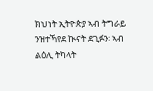ክህነት ኢትዮጵያ ኣብ ትግራይ ንዝተኻየደ ኲናት ደጊፉን፡ ኣብ ልዕሊ ትካላት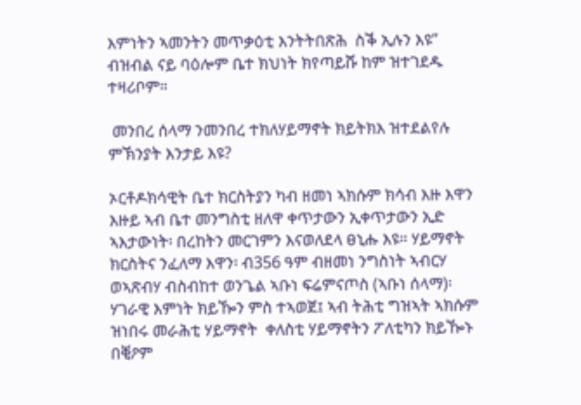እምነትን ኣመንትን መጥቃዕቲ እንትትበጽሕ  ስቕ ኢሉን እዩ” ብዝብል ናይ ባዕሎም ቤተ ክህነት ክየጣይሹ ከም ዝተገደዱ ተዛሪቦም።

 መንበረ ሰላማ ንመንበረ ተክለሃይማኖት ክይትክእ ዝተደልየሉ ምኽንያት እንታይ እዩ?

ኦርቶዶክሳዊት ቤተ ክርስትያን ካብ ዘመነ ኣክሱም ክሳብ እዙ እዋን እዙይ ኣብ ቤተ መንግስቲ ዘለዋ ቀጥታውን ኢቀጥታውን ኢድ ኣእታውነት፡ በረከትን መርገምን እናወለደላ ፀኒሑ እዩ። ሃይማኖት ክርስትና ንፈለማ እዋን፡ ብ356 ዓም ብዘመነ ንግስነት ኣብርሃ ወኣጽብሃ ብስብከተ ወንጌል ኣቡነ ፍሬምናጦስ (ኣቡነ ሰላማ)፡ ሃገራዊ እምነት ክይዀን ምስ ተኣወጀ፤ ኣብ ትሕቲ ግዝኣት ኣክሱም ዝነበሩ መራሕቲ ሃይማኖት  ቀለስቲ ሃይማኖትን ፖለቲካን ክይዀኑ በቒዖም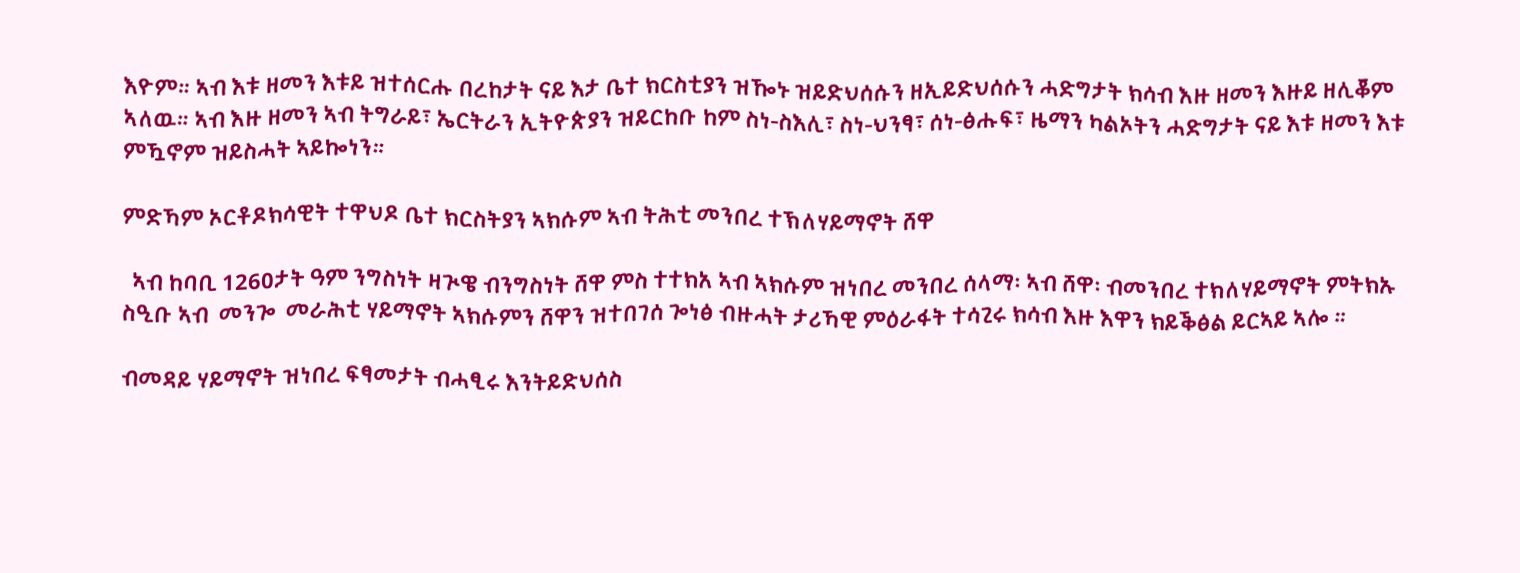እዮም። ኣብ እቱ ዘመን እቱይ ዝተሰርሑ በረከታት ናይ እታ ቤተ ክርስቲያን ዝዀኑ ዝይድህሰሱን ዘኢይድህሰሱን ሓድግታት ክሳብ እዙ ዘመን እዙይ ዘሊቖም ኣለዉ። ኣብ እዙ ዘመን ኣብ ትግራይ፣ ኤርትራን ኢትዮጵያን ዝይርከቡ ከም ስነ-ስእሊ፣ ስነ-ህንፃ፣ ሰነ-ፅሑፍ፣ ዜማን ካልኦትን ሓድግታት ናይ እቱ ዘመን እቱ ምዃኖም ዝይስሓት ኣይኰነን።

ምድኻም ኦርቶዶክሳዊት ተዋህዶ ቤተ ክርስትያን ኣክሱም ኣብ ትሕቲ መንበረ ተኽለሃይማኖት ሸዋ

  ኣብ ከባቢ 1260ታት ዓም ንግስነት ዛጒዌ ብንግስነት ሸዋ ምስ ተተክአ ኣብ ኣክሱም ዝነበረ መንበረ ሰላማ፡ ኣብ ሸዋ፡ ብመንበረ ተክለሃይማኖት ምትክኡ ስዒቡ ኣብ  መንጐ  መራሕቲ ሃይማኖት ኣክሱምን ሸዋን ዝተበገሰ ጐነፅ ብዙሓት ታሪኻዊ ምዕራፋት ተሳጊሩ ክሳብ እዙ እዋን ክይቕፅል ይርኣይ ኣሎ ።

ብመዳይ ሃይማኖት ዝነበረ ፍፃመታት ብሓፂሩ እንትይድህሰስ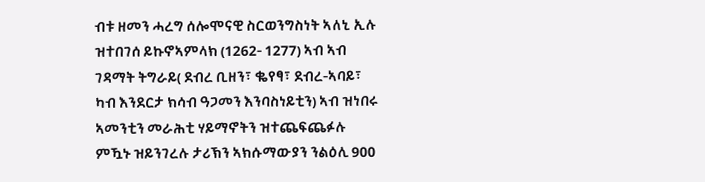ብቱ ዘመን ሓረግ ሰሎሞናዊ ስርወንግስነት ኣለኒ ኢሉ ዝተበገሰ ይኩኖኣምላክ (1262- 1277) ኣብ ኣብ ገዳማት ትግራይ( ደብረ ቢዘን፣ ቈየፃ፣ ደብረ-ኣባይ፣ ካብ እንደርታ ክሳብ ዓጋመን እንባስነይቲን) ኣብ ዝነበሩ ኣመንቲን መራሕቲ ሃይማኖትን ዝተጨፍጨፉሉ ምዃኑ ዝይንገረሉ ታሪኽን ኣክሱማውያን ንልዕሊ 900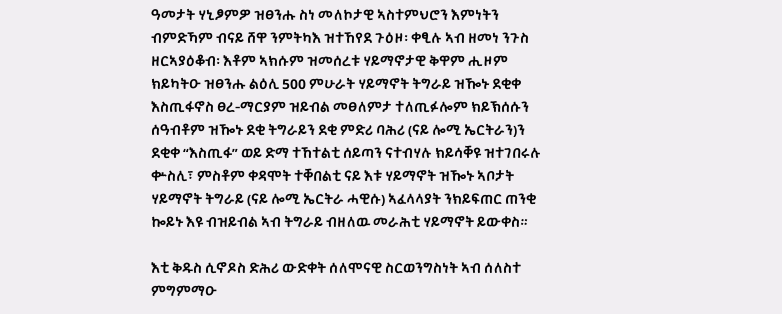ዓመታት ሃኒፆምዎ ዝፀንሑ ስነ መለኮታዊ ኣስተምህሮን እምነትን ብምድኻም ብናይ ሸዋ ንምትካእ ዝተኸየደ ጉዕዞ፡ ቀፂሉ ኣብ ዘመነ ንጉስ ዘርኣያዕቆብ፡ እቶም ኣክሱም ዝመሰረቱ ሃይማኖታዊ ቅዋም ሒዞም ክይካትዑ ዝፀንሑ ልዕሊ 500 ምሁራት ሃይማኖት ትግራይ ዝዀኑ ደቂቀ እስጢፋኖስ ፀረ-ማርያም ዝይብል መፀለምታ ተለጢፉሎም ክይኽሰሱን ሰዓብቶም ዝዀኑ ደቂ ትግራይን ደቂ ምድሪ ባሕሪ (ናይ ሎሚ ኤርትራን)ን ደቂቀ “እስጢፋ” ወይ ድማ ተኸተልቲ ሰይጣን ናተብሃሉ ክይሳቐዩ ዝተገበሩሉ ቍስሊ፣ ምስቶም ቀዳሞት ተቐበልቲ ናይ እቱ ሃይማኖት ዝዀኑ ኣቦታት ሃይማኖት ትግራይ (ናይ ሎሚ ኤርትራ ሓዊሱ) ኣፈላላያት ንክይፍጠር ጠንቂ ኰይኑ እዩ ብዝይብል ኣብ ትግራይ ብዘለዉ መራሕቲ ሃይማኖት ይውቀስ።

እቲ ቅዱስ ሲኖዶስ ድሕሪ ውድቀት ሰለሞናዊ ስርወንግስነት ኣብ ሰለስተ ምግምማዑ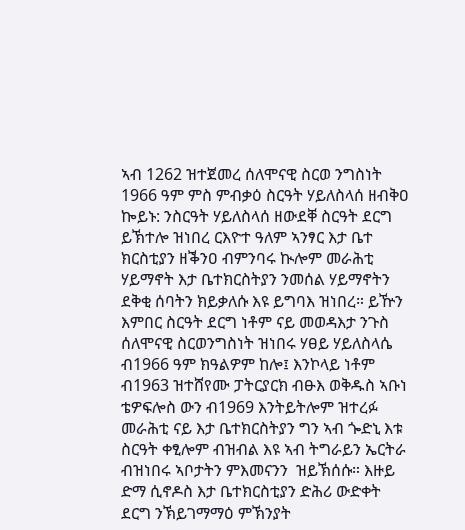ኣብ 1262 ዝተጀመረ ሰለሞናዊ ስርወ ንግስነት 1966 ዓም ምስ ምብቃዕ ስርዓት ሃይለስላሰ ዘብቅዐ ኰይኑ: ንስርዓት ሃይለስላሰ ዘውደቐ ስርዓት ደርግ ይኽተሎ ዝነበረ ርእዮተ ዓለም ኣንፃር እታ ቤተ ክርስቲያን ዘቕንዐ ብምንባሩ ኲሎም መራሕቲ ሃይማኖት እታ ቤተክርስትያን ንመሰል ሃይማኖትን ደቅቂ ሰባትን ክይቃለሱ እዩ ይግባእ ዝነበረ። ይዅን እምበር ስርዓት ደርግ ነቶም ናይ መወዳእታ ንጉስ ሰለሞናዊ ስርወንግስነት ዝነበሩ ሃፀይ ሃይለስላሴ ብ1966 ዓም ክዓልዎም ከሎ፤ እንኮላይ ነቶም ብ1963 ዝተሸየሙ ፓትርያርክ ብፁእ ወቅዱስ ኣቡነ ቴዎፍሎስ ውን ብ1969 እንትይትሎም ዝተረፉ መራሕቲ ናይ እታ ቤተክርስትያን ግን ኣብ ጐድኒ እቱ ስርዓት ቀፂሎም ብዝብል እዩ ኣብ ትግራይን ኤርትራ ብዝነበሩ ኣቦታትን ምእመናንን  ዝይኽሰሱ። እዙይ ድማ ሲኖዶስ እታ ቤተክርስቲያን ድሕሪ ውድቀት ደርግ ንኽይገማማዕ ምኽንያት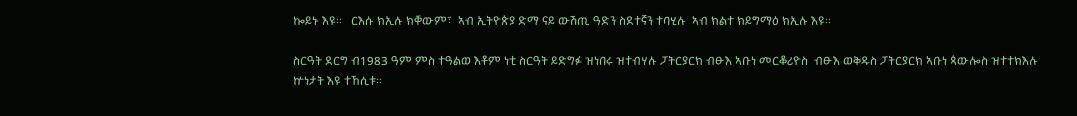ኰይኑ እዩ።   ርእሱ ክኢሉ ክቐውም፣  ኣብ ኢትዮጵያ ድማ ናይ ውሽጢ ዓድን ስደተኛን ተባሂሉ  ኣብ ክልተ ክይግማዕ ክኢሉ እዩ።

ስርዓት ደርግ ብ1983 ዓም ምስ ተዓልወ እቶም ነቲ ስርዓት ይድግፉ ዝነበሩ ዝተብሃሉ ፓትርያርክ ብፁእ ኣቡነ መርቆሪዮስ  ብፁእ ወቅዱስ ፓትርያርክ ኣቡነ ጳውሎስ ዝተተክእሉ ኵነታት እዩ ተኸሲቱ።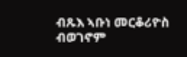ብጹእ ኣቡነ መርቆሪዮስ ብወገኖም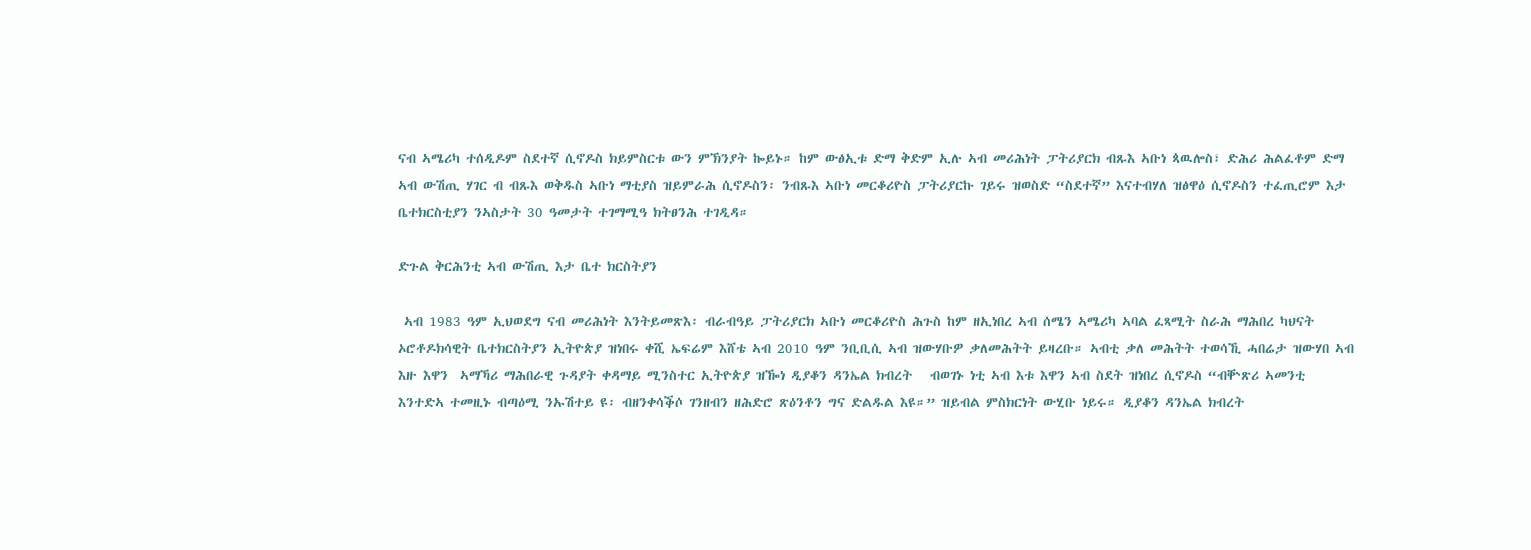ናብ ኣሜሪካ ተሰዲዶም ስደተኛ ሲኖዶስ ክይምስርቱ ውን ምኽንያት ኰይኑ። ከም ውፅኢቱ ድማ ቅድም ኢሉ ኣብ መሪሕነት ፓትሪያርክ ብጹእ ኣቡነ ጳዉሎስ፣ ድሕሪ ሕልፈቶም ድማ ኣብ ውሽጢ ሃገር ብ ብጹእ ወቅዱስ ኣቡነ ማቲያስ ዝይምራሕ ሲኖዶስን፡ ንብጹእ ኣቡነ መርቆሪዮስ ፓትሪያርኩ ገይሩ ዝወስድ “ስደተኛ” እናተብሃለ ዝፅዋዕ ሲኖዶስን ተፈጢሮም እታ ቤተክርስቲያን ንኣስታት 30 ዓመታት ተገማሚዓ ክትፀንሕ ተገዲዳ።

ድጉል ቅርሕንቲ ኣብ ውሽጢ እታ ቤተ ክርስትያን

 ኣብ 1983 ዓም ኢህወደግ ናብ መሪሕነት እንትይመጽእ፡ ብራብዓይ ፓትሪያርክ ኣቡነ መርቆሪዮስ ሕጉስ ከም ዘኢነበረ ኣብ ሰሜን ኣሜሪካ ኣባል ፈጻሚት ስራሕ ማሕበረ ካህናት ኦሮቶዶክሳዊት ቤተክርስትያን ኢትዮጵያ ዝነበሩ ቀሺ ኤፍሬም እሸቴ ኣብ 2010 ዓም ንቢቢሲ ኣብ ዝውሃቡዎ ቃለመሕትት ይዛረቡ። ኣብቲ ቃለ መሕትት ተወሳኺ ሓበሬታ ዝውሃበ ኣብ እዙ እዋን  ኣማኻሪ ማሕበራዊ ጉዳያት ቀዳማይ ሚንስተር ኢትዮጵያ ዝዀነ ዲያቆን ዳንኤል ክብረት   ብወገኑ ነቲ ኣብ እቱ እዋን ኣብ ስደት ዝነበረ ሲኖዶስ “ብቝጽሪ ኣመንቲ እንተድኣ ተመዚኑ ብጣዕሚ ንኡሽተይ ዩ፡ ብዘንቀሳቕሶ ገንዘብን ዘሕድሮ ጽዕንቶን ግና ድልዱል እዩ።” ዝይብል ምስክርነት ውሂቡ ነይሩ። ዲያቆን ዳንኤል ክብረት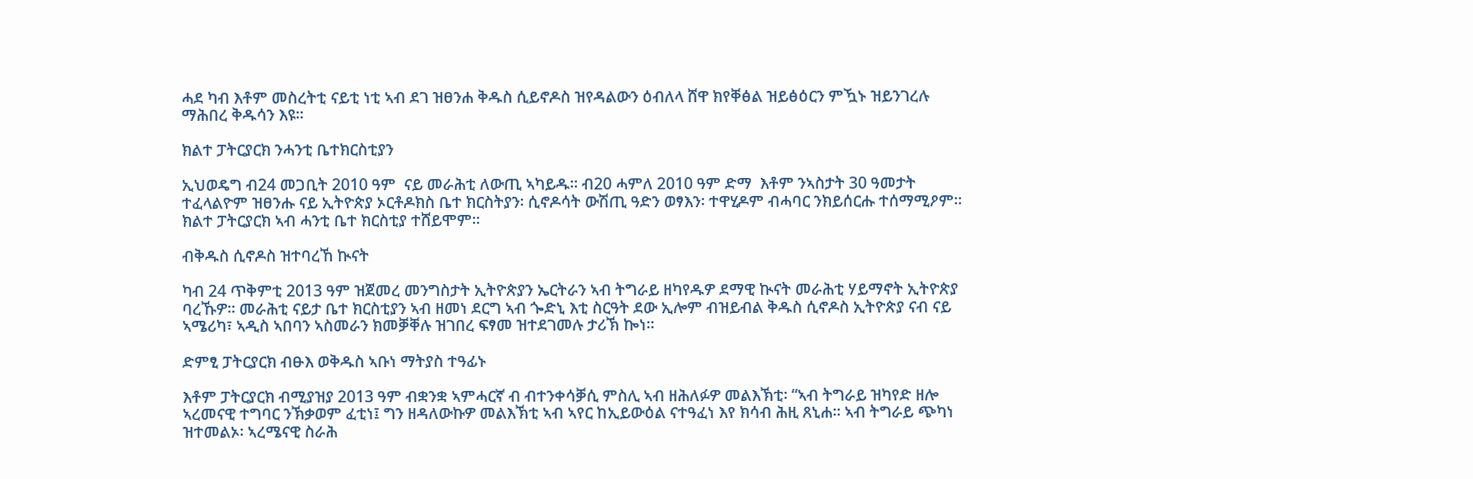ሓደ ካብ እቶም መስረትቲ ናይቲ ነቲ ኣብ ደገ ዝፀንሐ ቅዱስ ሲይኖዶስ ዝየዳልውን ዕብለላ ሸዋ ክየቐፅል ዝይፅዕርን ምዃኑ ዝይንገረሉ ማሕበረ ቅዱሳን እዩ።

ክልተ ፓትርያርክ ንሓንቲ ቤተክርስቲያን

ኢህወዴግ ብ24 መጋቢት 2010 ዓም  ናይ መራሕቲ ለውጢ ኣካይዱ። ብ20 ሓምለ 2010 ዓም ድማ  እቶም ንኣስታት 30 ዓመታት ተፈላልዮም ዝፀንሑ ናይ ኢትዮጵያ ኦርቶዶክስ ቤተ ክርስትያን፡ ሲኖዶሳት ውሽጢ ዓድን ወፃእን፡ ተዋሂዶም ብሓባር ንክይሰርሑ ተሰማሚዖም። ክልተ ፓትርያርክ ኣብ ሓንቲ ቤተ ክርስቲያ ተሸይሞም።

ብቅዱስ ሲኖዶስ ዝተባረኸ ኲናት

ካብ 24 ጥቅምቲ 2013 ዓም ዝጀመረ መንግስታት ኢትዮጵያን ኤርትራን ኣብ ትግራይ ዘካየዱዎ ደማዊ ኲናት መራሕቲ ሃይማኖት ኢትዮጵያ ባረኹዎ። መራሕቲ ናይታ ቤተ ክርስቲያን ኣብ ዘመነ ደርግ ኣብ ጐድኒ እቲ ስርዓት ደው ኢሎም ብዝይብል ቅዱስ ሲኖዶስ ኢትዮጵያ ናብ ናይ ኣሜሪካ፣ ኣዲስ ኣበባን ኣስመራን ክመቓቐሉ ዝገበረ ፍፃመ ዝተደገመሉ ታሪኽ ኰነ።

ድምፂ ፓትርያርክ ብፁእ ወቅዱስ ኣቡነ ማትያስ ተዓፊኑ

እቶም ፓትርያርክ ብሚያዝያ 2013 ዓም ብቋንቋ ኣምሓርኛ ብ ብተንቀሳቓሲ ምስሊ ኣብ ዘሕለፉዎ መልእኽቲ፡ “ኣብ ትግራይ ዝካየድ ዘሎ ኣረመናዊ ተግባር ንኽቃወም ፈቲነ፤ ግን ዘዳለውኩዎ መልእኽቲ ኣብ ኣየር ከኢይውዕል ናተዓፈነ እየ ክሳብ ሕዚ ጸኒሐ። ኣብ ትግራይ ጭካነ ዝተመልኦ፡ ኣረሜናዊ ስራሕ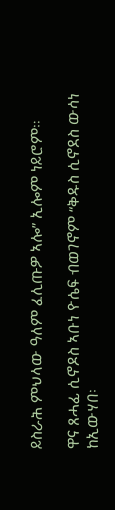ይስራሕ ምህላው ዓለም ፈሊጡዎ ኣሎ” ኢሎም ነይሮም።

ዋና ጸሓፊ ሲኖዶስ ኣቡነ ዮሴፍ ብወገኖም “ቅዱስ ሲኖደስ ውሳነ ከኢውሃበ፡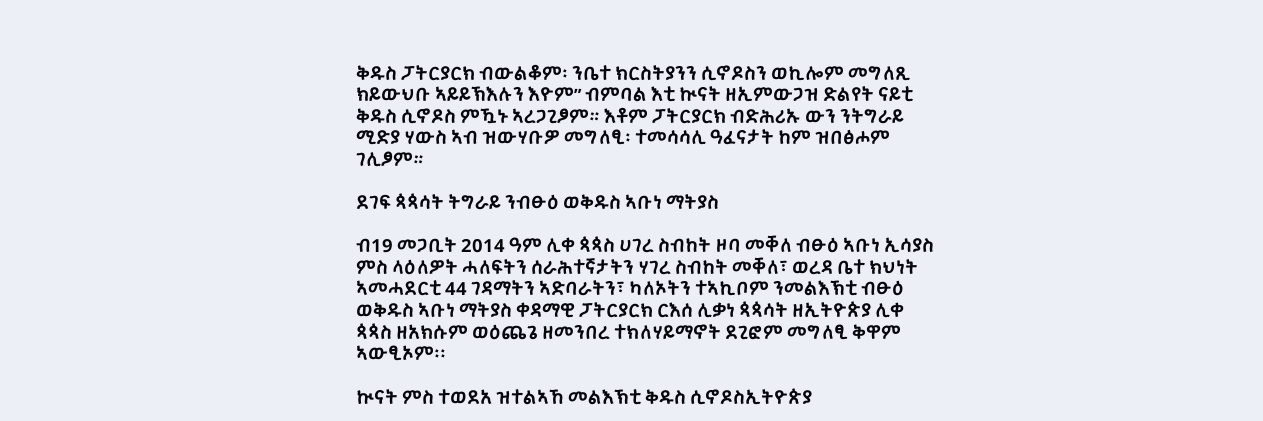ቅዱስ ፓትርያርክ ብውልቆም፡ ንቤተ ክርስትያንን ሲኖዶስን ወኪሎም መግለጺ ክይውህቡ ኣይይኽእሉን እዮም” ብምባል እቲ ኲናት ዘኢምውጋዝ ድልየት ናይቲ ቅዱስ ሲኖዶስ ምዃኑ ኣረጋጊፆም። እቶም ፓትርያርክ ብድሕሪኡ ውን ንትግራይ ሚድያ ሃውስ ኣብ ዝውሃቡዎ መግለፂ፡ ተመሳሳሊ ዓፈናታት ከም ዝበፅሖም ገሊፆም።

ደገፍ ጳጳሳት ትግራይ ንብፁዕ ወቅዱስ ኣቡነ ማትያስ

ብ19 መጋቢት 2014 ዓም ሊቀ ጳጳስ ሀገረ ስብከት ዞባ መቐለ ብፁዕ ኣቡነ ኢሳያስ ምስ ላዕለዎት ሓለፍትን ሰራሕተኛታትን ሃገረ ስብከት መቐለ፣ ወረዳ ቤተ ክህነት ኣመሓደርቲ 44 ገዳማትን ኣድባራትን፣ ካለኦትን ተኣኪቦም ንመልእኽቲ ብፁዕ ወቅዱስ ኣቡነ ማትያስ ቀዳማዊ ፓትርያርክ ርእሰ ሊቃነ ጳጳሳት ዘኢትዮጵያ ሊቀ ጳጳስ ዘአክሱም ወዕጨጌ ዘመንበረ ተክለሃይማኖት ደጊፎም መግለፂ ቅዋም ኣውፂኦም፡፡

ኲናት ምስ ተወደአ ዝተልኣኸ መልእኽቲ ቅዱስ ሲኖዶስኢትዮጵያ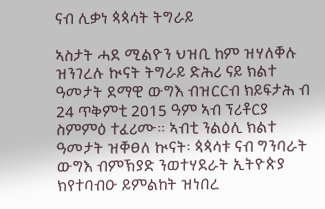ናብ ሊቃነ ጳጳሳት ትግራይ

ኣስታት ሓደ ሚልዮን ህዝቢ ከም ዝሃለቐሉ ዝንገረሉ ኲናት ትግራይ ድሕሪ ናይ ክልተ ዓመታት ደማዊ ውግእ ብዝርርብ ክይፍታሕ ብ 24 ጥቅምቲ 2015 ዓም ኣብ ፕሪቶርያ ስምምዕ ተፈሪሙ። ኣብቲ ንልዕሊ ክልተ ዓመታት ዝቐፀለ ኲናት፡ ጳጳሳቱ ናብ ግንባራት ውግእ ብምኽያድ ንወተሃደራት ኢትዮጵያ ክየተባብዑ ይምልከት ዝነበረ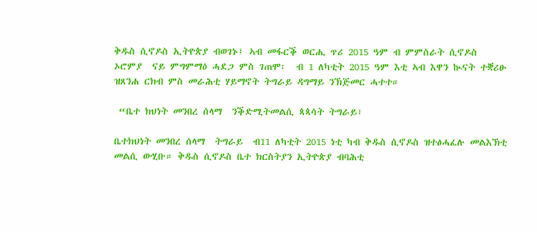ቅዱስ ሲኖዶስ ኢትዮጵያ ብወገኑ፤ ኣብ መፋርቕ ወርሒ ጥሪ 2015 ዓም ብ ምምስራት ሲኖዶስ ኦሮምያ  ናይ ምግምማዕ ሓደጋ ምስ ገጠሞ፡  ብ 1 ለካቲት 2015 ዓም እቲ ኣብ እዋን ኲናት ተቛሪፁ ዝጸንሐ ርክብ ምስ መራሕቲ ሃይማኖት ትግራይ ዳግማይ ንኽጅመር ሓተተ።

 “ቤተ ክህነት መንበረ ሰላማ  ንቕድሚትመልሲ ጳጳሳት ትግራይ፣

ቤተክህነት መንበረ ሰላማ  ትግራይ  ብ11 ለካቲት 2015 ነቲ ካብ ቅዱስ ሲኖዶስ ዝተፅሓፈሉ መልእኽቲ መልሲ ውሂቡ። ቅዱስ ሲኖዶስ ቤተ ክርስትያን ኢትዮጵያ ብባሕቲ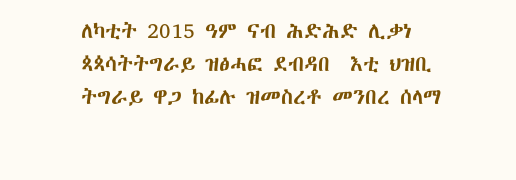ለካቲት 2015 ዓም ናብ ሕድሕድ ሊቃነ ጳጳሳትትግራይ ዝፅሓፎ ደብዳበ  እቲ ህዝቢ ትግራይ ዋጋ ከፊሉ ዝመስረቶ መንበረ ሰላማ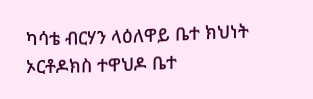ካሳቴ ብርሃን ላዕለዋይ ቤተ ክህነት ኦርቶዶክስ ተዋህዶ ቤተ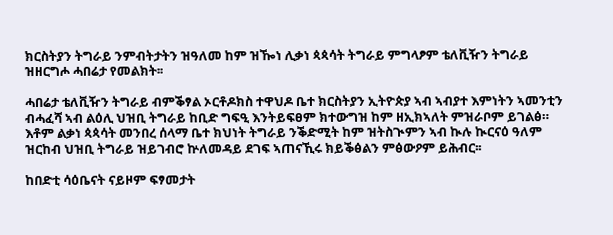ክርስትያን ትግራይ ንምብትታትን ዝዓለመ ከም ዝዀነ ሊቃነ ጳጳሳት ትግራይ ምግላፆም ቴለቪዥን ትግራይ ዝዘርግሖ ሓበሬታ የመልክት፡፡

ሓበሬታ ቴለቪዥን ትግራይ ብምቕፃል ኦርቶዶክስ ተዋህዶ ቤተ ክርስትያን ኢትዮጵያ ኣብ ኣብያተ እምነትን ኣመንቲን ብሓፈሻ ኣብ ልዕሊ ህዝቢ ትግራይ ከቢድ ግፍዒ እንትይፍፀም ክተውግዝ ከም ዘኢክኣለት ምዝራቦም ይገልፅ። እቶም ልቃነ ጳጳሳት መንበረ ሰላማ ቤተ ክህነት ትግራይ ንቕድሚት ከም ዝትስጒምን ኣብ ኲሉ ኲርናዕ ዓለም ዝርከብ ህዝቢ ትግራይ ዝይገብሮ ኵለመዳይ ደገፍ ኣጠናኺሩ ክይቕፅልን ምፅውዖም ይሕብር፡፡

ከበድቲ ሳዕቤናት ናይዞም ፍፃመታት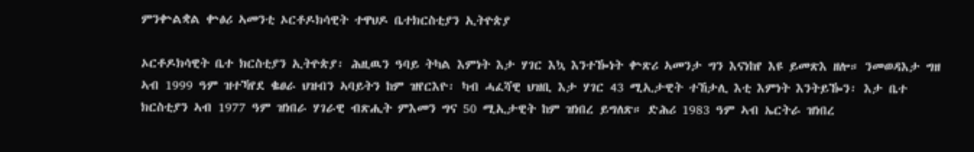ምንቍልቋል ቍፅሪ ኣመንቲ ኦርቶዶክሳዊት ተዋህዶ ቤተክርስቲያን ኢትዮጵያ

ኦርቶዶክሳዊት ቤተ ክርስቲያን ኢትዮጵያ፡ ሕዚዉን ዓባይ ትካል እምነት እታ ሃገር እኳ እንተዀነት ቍጽሪ ኣመንታ ግን እናነከየ እዩ ይመጽእ ዘሎ። ንመወዳእታ ግዘ ኣብ 1999 ዓም ዝተኻየደ ቈፀራ ህዝብን ኣባይትን ከም ዝየርእዮ፡ ካብ ሓፈሻዊ ህዝቢ እታ ሃገር 43 ሚኢታዊት ተኸታሊ እቲ እምነት እንትይዀን፡ እታ ቤተ ክርስቲያን ኣብ 1977 ዓም ዝነበራ ሃገራዊ ብጽሒት ምእመን ግና 50 ሚኢታዊት ከም ዝነበረ ይግለጽ። ድሕሪ 1983 ዓም ኣብ ኤርትራ ዝነበረ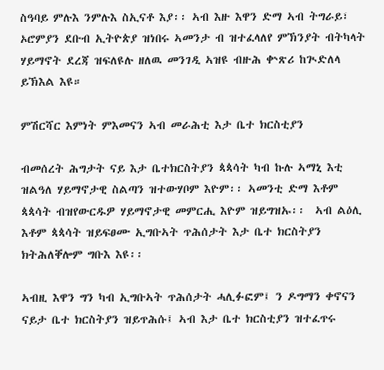ስዓባይ ምሉእ ንምሉእ ስኢናቶ እያ፡፡ ኣብ እዙ እዋን ድማ ኣብ ትግራይ፣ ኦሮምያን ደቡብ ኢትዮጵያ ዝነበሩ ኣመንታ ብ ዝተፈላለየ ምኽንያት ብትካላት ሃይማኖት ደረጃ ዝፍለዩሉ ዘለዉ መንገዲ ኣዝዩ ብዙሕ ቍጽሪ ከጒድለላ ይኽእል እዩ።

ምሽርሻር እምነት ምእመናን ኣብ መራሕቲ እታ ቤተ ክርስቲያን

ብመሰረት ሕግታት ናይ እታ ቤተክርስትያን ጳጳሳት ካብ ኩሉ ኣማኒ እቲ ዝልዓለ ሃይማኖታዊ ስልጣን ዝተውሃቦም እዮም፡፡ ኣመንቲ ድማ እቶም ጳጳሳት ብዝየውርዱዎ ሃይማኖታዊ መምርሒ እዮም ዝይግዝኡ፡፡  ኣብ ልዕሊ እቶም ጳጳሳት ዝይፍፀሙ ኢግቡኣት ጥሕሰታት እታ ቤተ ክርስትያን ክትሕለቐሎም ግቡእ እዩ፡፡

ኣብዚ እዋን ግን ካብ ኢግቡኣት ጥሕሰታት ሓሊፉፎም፤ ን ዶግማን ቀኖናን ናይታ ቤተ ክርስትያን ዝይጥሕሱ፤ ኣብ እታ ቤተ ክርስቲያን ዝተፈጥሩ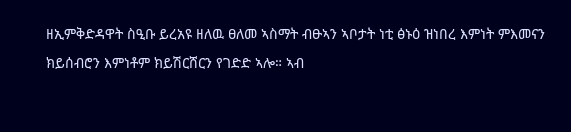ዘኢምቅድዳዋት ስዒቡ ይረአዩ ዘለዉ ፀለመ ኣስማት ብፁኣን ኣቦታት ነቲ ፅኑዕ ዝነበረ እምነት ምእመናን ክይሰብሮን እምነቶም ክይሽርሸርን የገድድ ኣሎ። ኣብ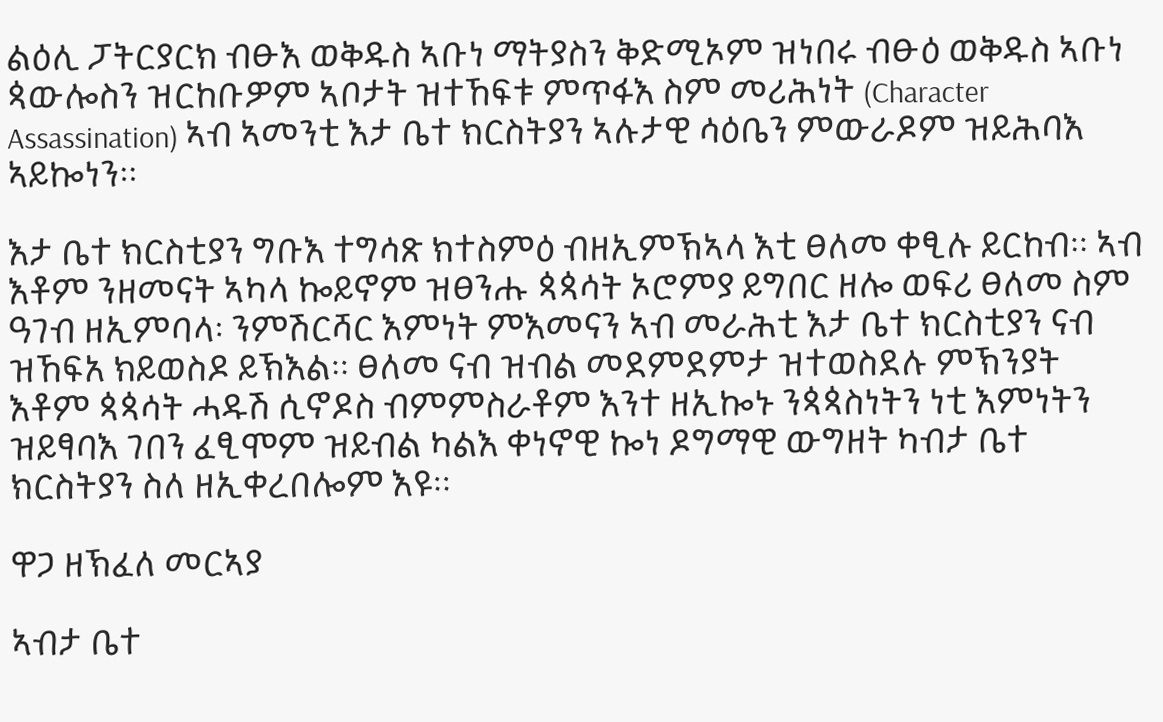ልዕሊ ፓትርያርክ ብፁእ ወቅዱስ ኣቡነ ማትያስን ቅድሚኦም ዝነበሩ ብፁዕ ወቅዱስ ኣቡነ ጳውሎስን ዝርከቡዎም ኣቦታት ዝተኸፍቱ ምጥፋእ ስም መሪሕነት (Character Assassination) ኣብ ኣመንቲ እታ ቤተ ክርስትያን ኣሉታዊ ሳዕቤን ምውራዶም ዝይሕባእ ኣይኰነን።

እታ ቤተ ክርስቲያን ግቡእ ተግሳጽ ክተስምዕ ብዘኢምኽኣላ እቲ ፀለመ ቀፂሉ ይርከብ። ኣብ እቶም ንዘመናት ኣካላ ኰይኖም ዝፀንሑ ጳጳሳት ኦሮምያ ይግበር ዘሎ ወፍሪ ፀለመ ስም ዓገብ ዘኢምባላ፡ ንምሽርሻር እምነት ምእመናን ኣብ መራሕቲ እታ ቤተ ክርስቲያን ናብ ዝኸፍአ ክይወስዶ ይኽእል። ፀለመ ናብ ዝብል መደምደምታ ዝተወስደሉ ምኽንያት እቶም ጳጳሳት ሓዱሽ ሲኖዶስ ብምምስራቶም እንተ ዘኢኰኑ ንጳጳስነትን ነቲ እምነትን ዝይፃባእ ገበን ፈፂሞም ዝይብል ካልእ ቀነኖዊ ኰነ ዶግማዊ ውግዘት ካብታ ቤተ ክርስትያን ስለ ዘኢቀረበሎም እዩ፡፡

ዋጋ ዘኽፈለ መርኣያ

ኣብታ ቤተ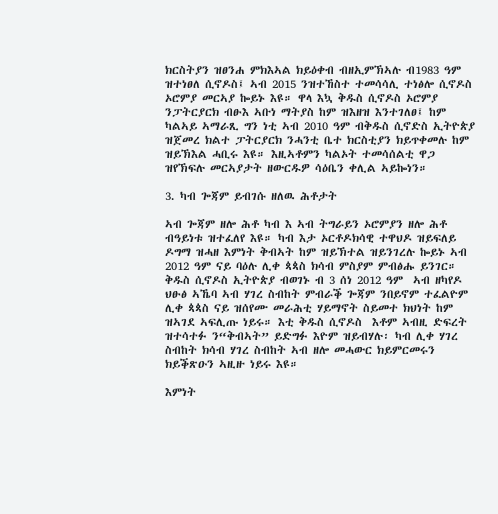ክርስትያን ዝፀንሐ ምክእኣል ክይዕቀብ ብዘኢምኽኣሉ ብ1983 ዓም ዝተነፀለ ሲኖዶስ፤ ኣብ 2015 ንዝተኸስተ ተመሳሳሊ ተነፅሎ ሲኖዶስ ኦሮምያ መርኣያ ኰይኑ እዩ። ዋላ እኳ ቅዱስ ሲኖዶስ ኦሮምያ ንፓትርያርክ ብፁእ ኣቡነ ማትያስ ከም ዝእዘዝ እንተገለፀ፤ ከም ካልኣይ ኣማራጺ ግን ነቲ ኣብ 2010 ዓም ብቅዱስ ሲኖድስ ኢትዮጵያ ዝጀመረ ክልተ ፓትርያርክ ንሓንቲ ቤተ ክርስቲያን ክይጥቀመሉ ከም ዝይኽእል ሓቢሩ እዩ። እዚኣቶምን ካልኦት ተመሳሰልቲ ዋጋ ዝየኽፍሉ መርኣያታት ዘውርዱዎ ሳዕቤን ቀሊል ኣይኰነን።

3. ካብ ጐጃም ይብገሱ ዘለዉ ሕቶታት

ኣብ ጐጃም ዘሎ ሕቶ ካብ እ ኣብ ትግራይን ኦሮምያን ዘሎ ሕቶ ብዓይነቱ ዝተፈለየ እዩ። ካብ እታ ኦርቶዶክሳዊ ተዋህዶ ዝይፍለይ ዶግማ ዝሓዘ እምነት ቅብኣት ከም ዝይኽተል ዝይንገረሉ ኰይኑ ኣብ 2012 ዓም ናይ ባዕሉ ሊቀ ጳጳስ ክሳብ ምስያም ምብፅሑ ይንገር። ቅዱስ ሲኖዶስ ኢትዮጵያ ብወገኑ ብ 3 ሰነ 2012 ዓም  ኣብ ዘካየዶ ህፁፅ ኣኼባ ኣብ ሃገረ ስብከት ምብራቕ ጐጃም ንበይኖም ተፈልዮም ሊቀ ጳጳስ ናይ ዝሰየሙ መራሕቲ ሃይማኖት ስይመተ ክህነት ከም ዝኣገደ ኣፍሊጡ ነይሩ። እቲ ቅዱስ ሲኖዶስ  እቶም ኣብዚ ድፍረት ዝተሳተፉ ን“ቅብኣት” ይድግፉ እዮም ዝይብሃሉ፡ ካብ ሊቀ ሃገረ ስብከት ክሳብ ሃገረ ስብከት ኣብ ዘሎ መሓውር ክይምርመሩን ክይቕጽዑን ኣዚዙ ነይሩ እዩ።

እምነት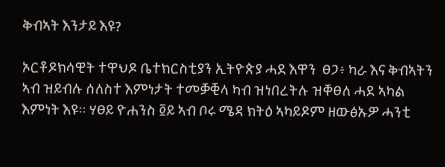ቅብኣት እንታይ እዩ?

ኦርቶዶክሳዊት ተዋህዶ ቤተክርስቲያን ኢትዮጵያ ሓደ እዋን  ፀጋ፥ ካራ እና ቅብኣትን ኣብ ዝይብሉ ሰለስተ እምነታት ተመቓቒላ ካብ ዝነበረትሉ ዝቐፀለ ሓደ ኣካል እምነት እዩ። ሃፀይ ዮሐንስ ፬ይ ኣብ ቦሩ ሜዳ ክትዕ ኣካይዶም ዘውፅኡዎ ሓንቲ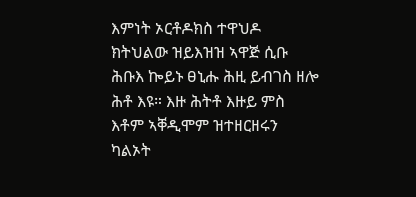እምነት ኦርቶዶክስ ተዋህዶ ክትህልው ዝይእዝዝ ኣዋጅ ሲቡ ሕቡእ ኰይኑ ፀኒሑ ሕዚ ይብገስ ዘሎ ሕቶ እዩ። እዙ ሕትቶ እዙይ ምስ እቶም ኣቐዲሞም ዝተዘርዘሩን ካልኦት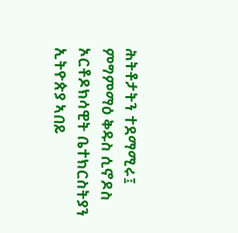ሕትቶታትን ተደማሚሩ፤ ምግምማዕ ቅዱስ ሲኖዶስ ኦርቶዶክሳዊት ቤተክርስትያን ኢትዮጵያ ኣበይ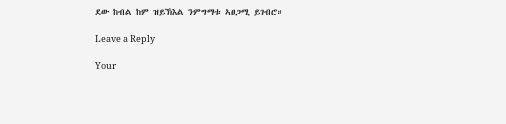ደው ከብል ከም ዝይኽእል ንምግማቱ ኣፀጋሚ ይገብሮ።

Leave a Reply

Your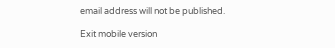email address will not be published.

Exit mobile version